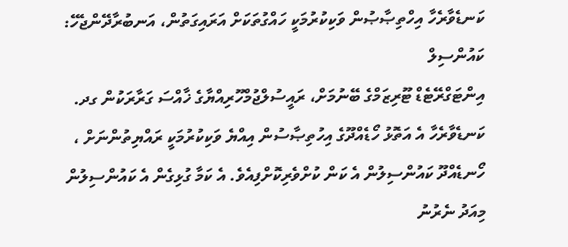ކަނޑެވާރެހާ އިހްތިޞާޞުން ވަކިކުރުމަކީ ހައްގުތަކަށް އަރައިގަތުން، އަނބުރާދޭންޖެހޭ: ކައުންސިލް
އިންޓަގްރޭޓެޑް ޓޫރިޒަމްގެ ބޭނުމަށް، ރައީސުލްޖުމްހޫރިއްޔާގެ ޚާއްސަ ގަރާރަކުން ގދ. ކަނޑެވާރެހާ އެ އަތޮޅު ހޯޑެއްދޫގެ އިހުތިޞާސުން އިއްޔެ ވަކިކުރުމަކީ ރައްޔިތުންނަށް ، ހޯނޑެއްދޫ ކައުންސިލުން އެ ކަން ކުށްވެރިކޮށްފިއެވެ. އެ ކަމާ ގުޅިގެން އެ ކައުންސިލުން މިއަދު ނެރުނު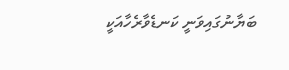ބަޔާނުގައިވަނީ ކަނޑެވާރެހާއަކީ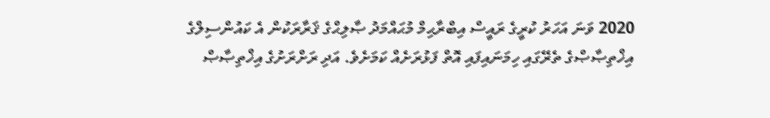2020 ވަނަ އަހަރު ކުރީގެ ރައީސް އިބްރާޙިމް މުޙައްމަދު ޞާލިޙްގެ ޤަރާރަކުން އެ ކައުންސިލްގެ އިޚްތިޞާޞްގެ ތެރޭގައި ހިމަނައިފައި އޮތް ފަޅުރަށެއް ކަމަށެވެ. އަދި ރަށްރަށުގެ އިޚްތިޞާޞް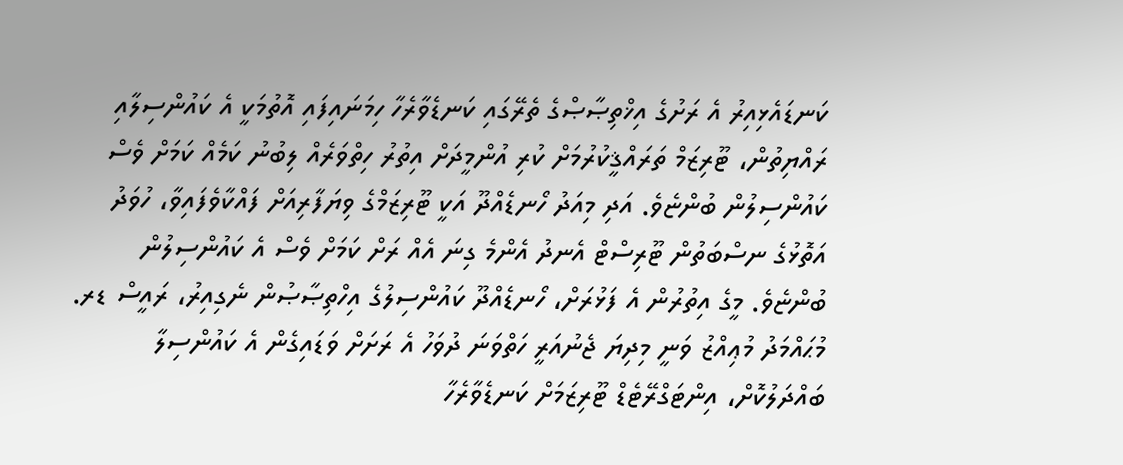ކަނޑައެޅިއިރު އެ ރަށުގެ އިޚްތިޞާޞްގެ ތެރޭގައި ކަނޑެވާރެހާ ހިމަނައިފައި އޮތުމަކީ އެ ކައުންސިލާއި ރައްޔިތުން، ޓޫރިޒަމް ތަރައްޤީކުރުމަށް ކުރި އުންމީދަށް އިތުރު ހިތްވަރެއް ލިބުނު ކަމެއް ކަމަށް ވެސް ކައުންސިލުން ބުންޏެވެ. އަދި މިއަދު ހޯނޑެއްދޫ އަކީ ޓޫރިޒަމްގެ ވިޔަފާރިއަށް ފައްކާވެފައިވާ، ހުވަދު އަތޮޅުގެ ނސްބަތުން ޓޫރިސްޓް އެނދު އެންމެ ގިނަ އެއް ރަށް ކަމަށް ވެސް އެ ކައުންސިލުން ބުންޏެވެ. މީގެ އިތުރުން އެ ފަޅުރަށް، ހޯނޑެއްދޫ ކައުންސިލުގެ އިހްތިޞާޞުން ނެގިއިރު، ރައީސް ޑރ. މުޙައްމަދު މުޢިއްޒު ވަނީ މިދިޔަ ޖެނުއަރީ ހަތްވަނަ ދުވަހު އެ ރަށަށް ވަޑައިގެން އެ ކައުންސިލާ ބައްދަލުކޮށް، އިންޓަގްރޭޓެޑް ޓޫރިޒަމަށް ކަނޑެވާރެހާ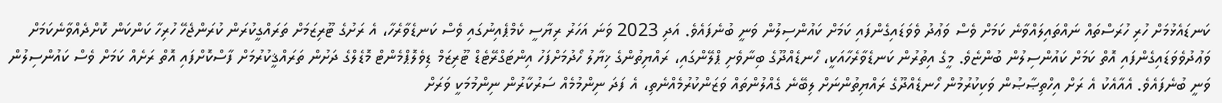ކަނޑައެޅުމަށް ހުރި ހުރަސްތައް ނައްތައިލައްވާނެ ކަމަށް ވެސް ވަޢުދު ވެވަޑައިގެންފައި ކަމަށް ކައުންސިލުން ވަނީ ބުނެފައެވެ. އަދި 2023 ވަނަ އަހަރު ރިޔާސީ ކެމްޕެއިނުގައި ވެސް ކަނޑެވާރެހާ، އެ ރަށުގެ ޓޫރިޒަމަށް ތަރައްގީކުރަން ކުރަންޖެހޭ ހުރިހާ ކަންކަން ކޮށްދެއްވާނެކަމަށް ވަޢުދުވެވަޑައިގެންފައި އޮތް ކަމަށް ކައުންސިލުން ބުންޏެވެ. މީގެ އިތުރުން ކަނޑެވާރެހާއަކީ، ހޯނޑެއްދޫގެ ބިނާވެށި ޕްލޭންގައި، ރައްޔިތުންގެ ޚިޔާލު ހޯދުމަށްފަހު އިންޓަގްރޭޓެޑް ޓޫރިޒަމް ޑިވެލޮޕްމެންޓް މޮޑެލްގެ ދަށުން ތަރައްޤީކުރުމަށް ފާސްކޮށްފައި އޮތް ރަށެއް ކަމަށް ވެސް ކައުންސިލުން ވަނީ ބުނެފައެވެ. އެއާއެކު އެ ރަށް އިހްތިޞާޞުން ވަކިކުރުމުން ހޯނޑެއްދޫގެ ރައްޔިތުންނަށް ލިބޭނެ ގެއްލުންތައް ވަޒަންކުރުމެއްނެތި، އެ ފަދަ ނިންމުމެއް ސަރުކާރުން ނިންމުމަކީ ވަރަށް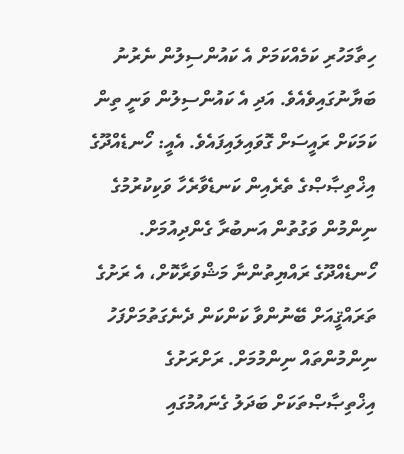ހިތާމަހުރި ކަމެއްކަމަށް އެ ކައުންސިލުން ނެރުނު ބަޔާނުގައިވެއެވެ. އަދި އެ ކައުންސިލުން ވަނީ ތިން ކަމަކަށް ރައީސަށް ގޮވައިލައިފައެވެ. އެއީ: ހޯނޑެއްދޫގެ އިޚްތިޞާޞްގެ ތެރެއިން ކަނޑެވާރެހާ ވަކިކުރުމުގެ ނިންމުން ވަގުތުން އަނބުރާ ގެންދިއުމަށް. ހޯނޑެއްދޫގެ ރައްޔިތުންނާ މަޝްވަރާކޮށް، އެ ރަށުގެ ތަރައްޤީއަށް ބޭނުންވާ ކަންކަން ދެނެގަތުމަށްފަހު ނިންމުންތައް ނިންމުމަށް. ރަށްރަށުގެ އިޚްތިޞާޞްތަކަށް ބަދަލު ގެނައުމުގައި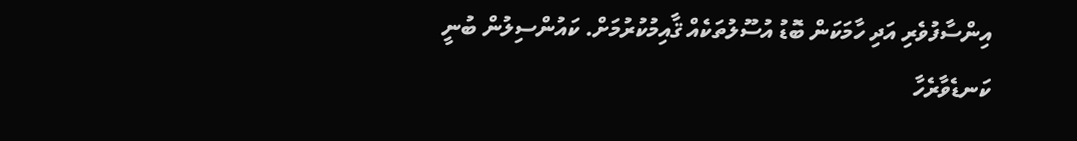އިންސާފުވެރި އަދި ހާމަކަން ބޮޑު އުސޫލުތަކެއް ޤާއިމުކުރުމަށް. ކައުންސިލުން ބުނީ ކަނޑެވާރެހާ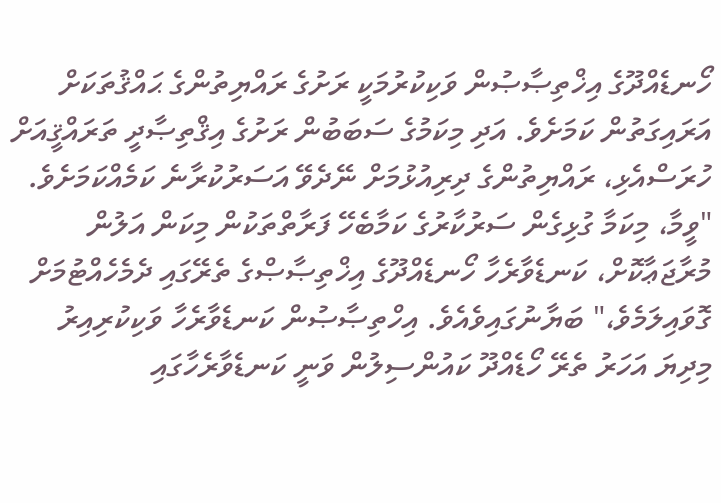ހޯނޑެއްދޫގެ އިޚްތިޞާޞުން ވަކިކުރުމަކީ ރަށުގެ ރައްޔިތުންގެ ޙައްޤުތަކަށް އަރައިގަތުން ކަމަށެވެ. އަދި މިކަމުގެ ސަބަބުން ރަށުގެ އިޤްތިޞާދީ ތަރައްޤީއަށް ހުރަސްއެޅި، ރައްޔިތުންގެ ދިރިއުޅުމަށް ނޭދެވޭ އަސަރުކުރާނެ ކަމެއްކަމަށެވެ. "ވީމާ، މިކަމާ ގުޅިގެން ސަރުކާރުގެ ކަމާބެހޭ ފަރާތްތަކުން މިކަން އަލުން މުރާޖަޢާކޮށް، ކަނޑެވާރެހާ ހޯނޑެއްދޫގެ އިޚްތިޞާޞްގެ ތެރޭގައި ދެމެހެއްޓުމަށް ގޮވައިލަމެވެ،" ބަޔާނުގައިވެއެވެ. އިހްތިޞާޞުން ކަނޑެވާރެހާ ވަކިކުރިއިރު މިދިޔަ އަހަރު ތެރޭ ހޯޑެއްދޫ ކައުންސިލުން ވަނީ ކަނޑެވާރެހާގައި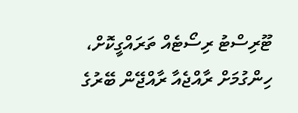ޓޫރިސްޓު ރިސޯޓެއް ތަރައްގީކޮށް، ހިންގުމަށް ރާއްޖެއާ ރާއްޖޭން ބޭރުގެ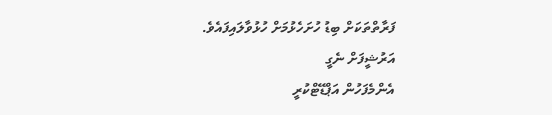ފަރާތްތަކަށް ބިޑު ހުށަހެޅުމަށް ހުޅުވާލައިފައެވެ.
އަރުޝީފަށް ނެގީ
އެންމެފަހުން އަޕްޑޭޓްކުރީ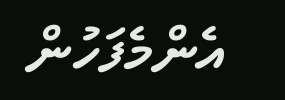އެންމެފަހުން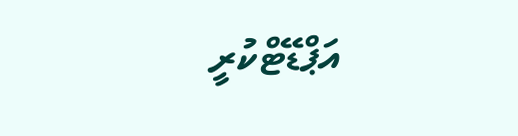އަޕްޑޭޓްކުރީ